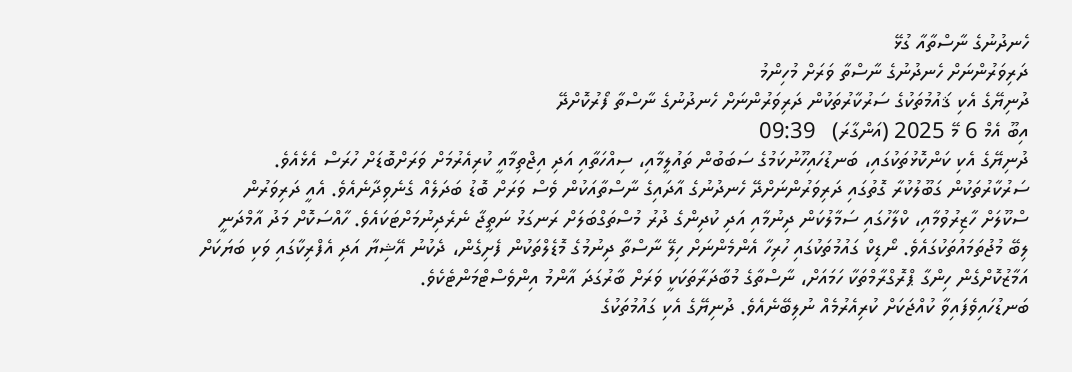ހެނދުނުގެ ނާސްތާއާ ގުޅޭ
ދަރިވަރުންނަށް ހެނދުނުގެ ނާސްތާ ވަރަށް މުހިންމު
ދުނިޔޭގެ އެކި ޤައުމުތަކުގެ ސަރުކާރުތަކުން ދަރިވަރުންނަށް ހެނދުނުގެ ނާސްތާ ފޯރުކޮށްދޭ
އިބޫ އެމް 6 މޭ 2025 (އަންގާރަ)   09:39
ދުނިޔޭގެ އެކި ކަންކޮޅުތަކުގައި، ބަނޑުހައިހޫނުކަމުގެ ސަބަބުން ތައުލީމާއި، ސިއްހަތާއި އަދި އިޖްތިމާއީ ކުރިއެރުމަށް ވަރަށްބޮޑަށް ހުރަސް އެޅެއެވެ. ސަރުކާރުތަކުން ގަބޫލުކުރާ ގޮތުގައި ދަރިވަރުންނަށްދޭ ހެނދުނުގެ އާދައިގެ ނާސްތާއަކުން ވެސް ވަރަށް ބޮޑު ބަދަލެއް ގެނެވިދާނެއެވެ. އެއީ ދަރިވަރުން ސްކޫލަށް ހާޒިރުވުމާއި، ކްލާހުގައި ސަމާލުކަން ދިނުމާއި އަދި ކުދިންގެ ދުރު މުސްތަގްބަލަށް ރަނގަޅު ނަތީޖާ ނެރެދިނުމަށްޓަކައެވެ. ހާއްސަކޮށް މަދު އާމްދަނީ ލިބޭ މުޖުތަމައުތަކުގައެވެ. ނޯޑިކް ގައުމުތަކުގައި ހުރިހާ އެންމެންނަށް ހިލޭ ނާސްތާ ދިނުމުގެ މޮޑެލްތަކުން ފެށިގެން، ދެކުނު އޭޝިޔާ އަދި އެފްރިކާގައި ވަކި ބަޔަކަށް އަމާޒުކޮށްގެން ހިންގާ ޕްރޮގްރާމްތަކާ ހަމައަށް، ނާސްތާގެ މުބާދަރާތަކަކީ ވަރަށް ބާރުގަދަ އާންމު އިންވެސްޓްމަންޓެކެވެ.
ބަނޑުހައިވެފައިވާ ކުއްޖަކަށް ކުރިއެރުމެއް ނުލިބޭނެއެވެ. ދުނިޔޭގެ އެކި ގައުމުތަކުގެ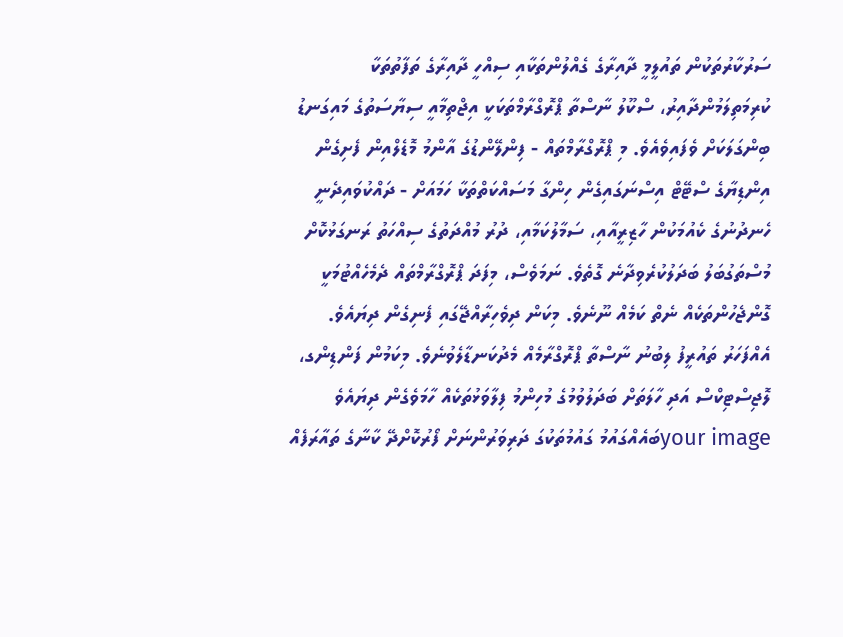ސަރުކާރުތަކުން ތައުލީމީ ދާއިރާގެ ގެއްލުންތަކާއި ސިއްހީ ދާއިރާގެ ތަފާތުތަކާ ކުރިމަތިލަމުންދާއިރު، ސްކޫލު ނާސްތާ ޕްރޮގްރާމްތަކަކީ އިޖްތިމާއީ ސިޔާސަތުގެ މައިގަނޑު ބިންގަލަކަށް ވެފައިވެއެވެ. މި ޕްރޮގްރާމްތައް - ފިންލޭންޑުގެ އާންމު މޮޑެލްއިން ފެށިގެން އިންޑިޔާގެ ސްޓޭޓް އިސްނަގައިގެން ހިންގާ މަސައްކަތްތަކާ ހަމައަށް - ދައްކުވައިދެނީ ހެނދުނުގެ ކެއުމަކުން ހާޒިރީއާއި، ސަމާލުކަމާއި، ދުރު މުއްދަތުގެ ސިއްހަތު ރަނގަޅުކޮށް މުސްތަގުބަލު ބަދަލުކުރެވިދާނެ ގޮތެވެ. ނަމަވެސް، މިފަދަ ޕްރޮގްރާމްތައް ދެމެހެއްޓުމަކީ ގޮންޖެހުންތަކެއް ނެތް ކަމެއް ނޫނެވެ. މިކަން ދިވެހިރާއްޖޭގައި ފެނިގެން ދިޔައެވެ. އެއްފަހަރު ތައުރީފު ލިބުނު ނާސްތާ ޕްރޮގްރާމެއް މެދުކަނޑާލެވުނެވެ. މިކަމުން ފަންޑިންގ، ލޮޖިސްޓިކްސް އަދި ހާލަތަށް ބަދަލުވުމުގެ މުހިންމު ފިލާވަޅުތަކެއް ހާމަވެގެން ދިޔައެވެ
your imageބައެއްގައުމު ގައުމުތަކުގަ ދަރިވަރުންނަށް ފޯރުކޮށްދޭ ކާނާގެ ތައާރަފެއް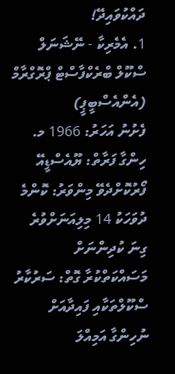ދައްކުވައިދޭ!
1. އެމެރިކާ - ނޭޝަނަލް ސްކޫލް ބްރެކްފާސްޓް ޕްރޮގްރާމް (އެންއެސްބީޕީ)
ފެށުނު އަހަރު: 1966 މ.
ހިންގާ ފަރާތް: ޔޫއެސްޑީއޭ
ފޯރުކޮށްދެވޭ މިންވަރު: ކޮންމެ ދުވަހަކު 14 މިލިއަނަށްވުރެ ގިނަ ކުދިންނަށް
މަސައްކަތްކުރާ ގޮތް: ސަރުކާރު ސްކޫލްތަކާއި ފައިދާއަށް ނުހިންގާ އަމިއްލަ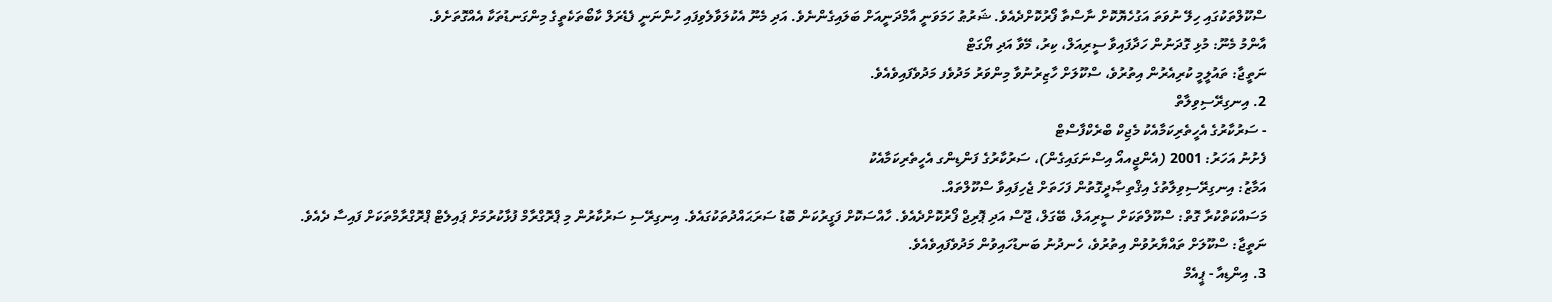ސްކޫލްތަކުގައި ހިލޭ ނުވަތަ އަގުހެޔޮކޮށް ނާސްތާ ފޯރުކޮށްދެއެވެ. ޝަރުޠު ހަމަވަނީ އާމްދަނީއަށް ބަލައިގެންނެވެ. އަދި މެނޫ އެކުލަވާލެވިފައި ހުންނަނީ ފެޑެރަލް ކާބޯތަކެތީގެ މިންގަނޑުތަކާ އެއްގޮތަށެވެ.
އާންމު މެނޫ: މުޅި ގޮދަނުން ހަދާފައިވާ ސީރިއަލް، ކިރު، މޭވާ އަދި ޔޯގަޓް
ނަތީޖާ: ތައުލީމީ ކުރިއެރުން އިތުރުވެ، ސްކޫލަށް ހާޒިރުނުވާ މިންވަރު މަދުވެފ މަދުވެފައިވެއެވެ.
2. އިނގިރޭސިވިލާތް
- ސަރުކާރުގެ އެހީތެރިކަމާއެކު މެޖިކް ބްރެކްފާސްޓް
ފެށުނު އަހަރު: 2001 (އެންޖީއއޯ އިސްނަގައިގެން)، ސަރުކާރުގެ ފަންޑިންގ އެހީތެރިކަމާއެކު
އަމާޒު: އިނގިރޭސިވިލާތުގެ އިޤްތިޞާދީގޮތުން ފަހަތަށް ޖެހިފައިވާ ސްކޫލްތައް.
މަސައްކަތްކުރާ ގޮތް: ސްކޫލްތަކަށް ސީރިއަލް، ބޭގަލް، ޖޫސް އަދި ޕޮރިޖް ފޯރުކޮށްދެއެވެ. ހާއްސަކޮށް ފަގީރުކަން ބޮޑު ސަރަޙައްދުތަކުގައެވެ. އިނގިރޭސި ސަރުކާރުން މި ޕްރޮގްރާމް ފުޅާކުރުމަށް ޕައިލެޓް ޕްރޮގްރާމްތަކަށް ފައިސާ ދެއެވެ.
ނަތީޖާ: ސްކޫލަށް ތައްޔާރުވުން އިތުރުވެ، ހެނދުނު ބަނޑުހައިވުން މަދުވެފައިވެއެވެ.
3. އިންޑިއާ - ޕީއެމް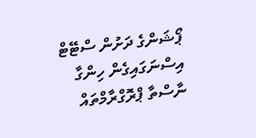ޕޯޝަންގެ ދަށުން ސްޓޭޓް އިސްނަގައިގެން ހިންގާ ނާސްތާ ޕްރޮގްރާމްތައް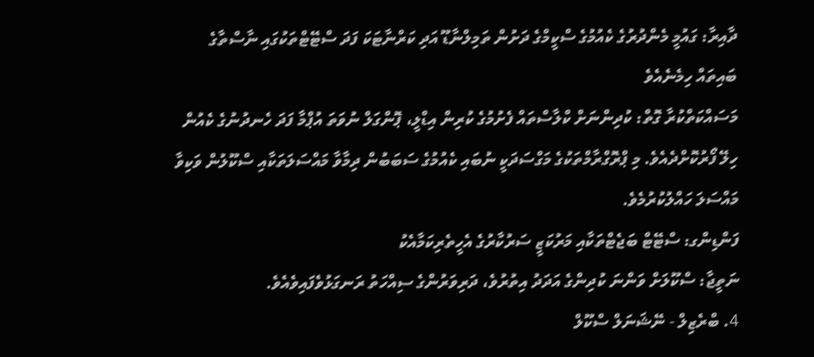ދާއިރާ: ގައުމީ މެންދުރުގެ ކެއުމުގެ ސްކީމްގެ ދަށުން ތަމިލްނާޑޫ އަދި ކަރްނާޓަކަ ފަދަ ސްޓޭޓްތަކުގައި ނާސްތާގެ ބައިތައް ހިމެނެއެވެ
މަސައްކަތްކުރާ ގޮތް: ކުދިންނަށް ކްލާސްތައް ފެށުމުގެ ކުރިން އިޑްލީ، ޕޮންގަލް ނުވަތަ އުޕްމާ ފަދަ ހެނދުނުގެ ކެއުން ހިލޭ ފޯރުކޮށްދެއެވެ. މި ޕްރޮގްރާމްތަކުގެ މަގްސަދަކީ ނުބައި ކެއުމުގެ ސަބަބުން ދިމާވާ މައްސަލަތަކާއި ސްކޫލުން ވަކިވާ މައްސަލަ ހައްލުކުރުމެވެ.
ފަންޑިންގ: ސްޓޭޓް ބަޖެޓްތަކާއި މަރުކަޒީ ސަރުކާރުގެ އެހީތެރިކަމާއެކު
ނަތީޖާ: ސްކޫލަށް ވަންނަ ކުދިންގެ އަދަދު އިތުރުވެ، ދަރިވަރުންގެ ސިއްހަތު ރަނގަޅުވެފައިވެއެވެ.
4. ބްރެޒިލް - ނޭޝަނަލް ސްކޫލް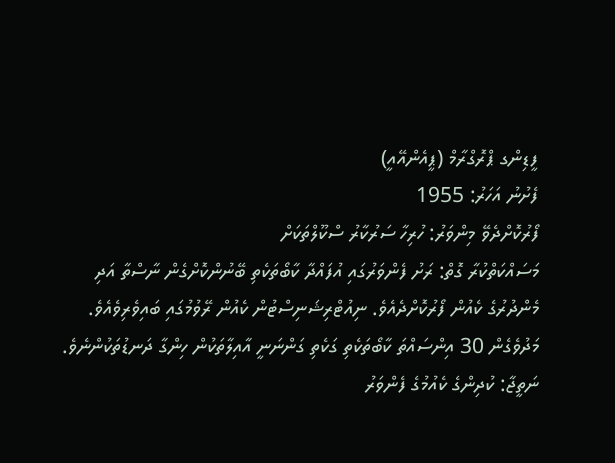ފީޑިންގ ޕްރޮގްރާމް (ޕީއެންއޭއީ)
ފެށުނު އަހަރު: 1955
ފޯރުކޮށްދެވޭ މިންވަރު: ހުރިހާ ސަރުކާރު ސްކޫލްތަކަށް
މަސައްކަތްކުރާ ގޮތް: ރަށު ފެންވަރުގައި އުފައްދާ ކާބޯތަކެތި ބޭނުންކޮށްގެން ނާސްތާ އަދި މެންދުރުގެ ކެއުން ފޯރުކޮށްދެއެވެ. ނިއުޓްރިޝަނިސްޓުން ކެއުން ރޭވުމުގައި ބައިވެރިވެއެވެ. މަދުވެގެން 30 އިންސައްތަ ކާބޯތަކެތި ގަކެތި ގަންނަނީ އާއިލާތަކުން ހިންގާ ދަނޑުތަކުންނެވެ.
ނަތީޖާ: ކުދިންގެ ކެއުމުގެ ފެންވަރު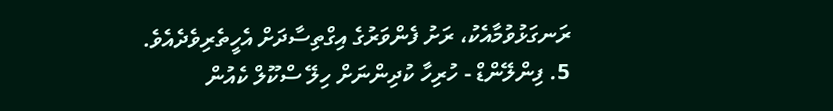ރަނގަޅުވުމާއެކު، ރަށު ފެންވަރުގެ އިގްތިސާދަށް އެހީތެރިވެދެއެވެ.
5. ފިންލޭންޑް - ހުރިހާ ކުދިންނަށް ހިލޭ ސްކޫލް ކެއުން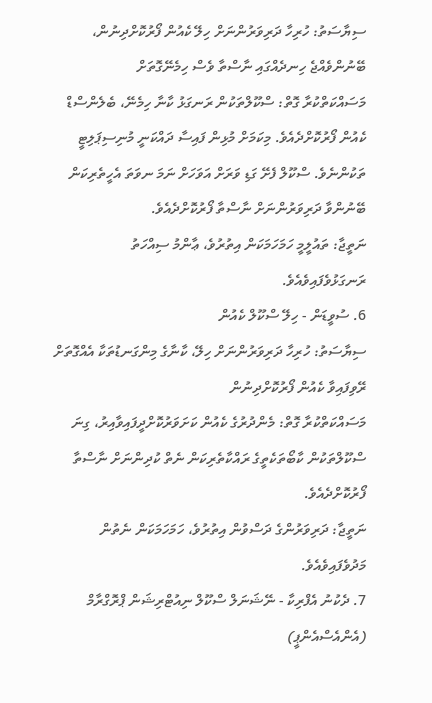ސިޔާސަތު: ހުރިހާ ދަރިވަރުންނަށް ހިލޭ ކެއުން ފޯރުކޮށްދިނުން، ބޭނުންވެއްޖެ ހިނދެއްގައި ނާސްތާ ވެސް ހިމެނޭގޮތަށް
މަސައްކަތްކުރާ ގޮތް: ސްކޫލްތަކުން ރަނގަޅު ކާނާ ހިމެނޭ، ބެލެންސްޑް ކެއުން ފޯރުކޮށްދެއެވެ. މިކަމަށް މުޅިން ފައިސާ ދައްކަނީ މުނިސިޕަލިޓީ ތަކުންނެވެ. ސްކޫލް ފެށޭ ގަޑި ވަރަށް އަވަހަށް ނަމަ ނވަތަ އެހީތެރިކަން ބޭނުންވާ ދަރިވަރުންނަށް ނާސްތާ ފޯރުކޮށްދެއެވެ.
ނަތީޖާ: ތައުލީމީ ހަމަހަމަކަން އިތުރުވެ، ޢާންމު ސިއްހަތު ރަނގަޅުވެފައިވެއެވެ.
6. ސުވީޑަން - ހިލޭ ސްކޫލް ކެއުން
ސިޔާސަތު: ހުރިހާ ދަރިވަރުންނަށް ހިލޭ، ކާނާގެ މިންގަނޑުތަކާ އެއްގޮތަށް ރޭވިފައިވާ ކެއުން ފޯރުކޮށްދިނުން
މަސައްކަތްކުރާ ގޮތް: މެންދުރުގެ ކެއުން ކަށަވަރުކޮށްދީފައިވާއިރު، ގިނަ ސްކޫލްތަކުން ކާބޯތަކެތީގެ ރައްކާތެރިކަން ނެތް ކުދިންނަށް ނާސްތާ ފޯރުކޮށްދެއެވެ.
ނަތީޖާ: ދަރިވަރުންގެ ދަސްވުން އިތުރުވެ، ހަމަހަމަކަން ނެތުން މަދުވެފައިވެއެވެ.
7. ދެކުނު އެފްރިކާ - ނޭޝަނަލް ސްކޫލް ނިއުޓްރިޝަން ޕްރޮގްރާމް (އެންއެސްއެންޕީ)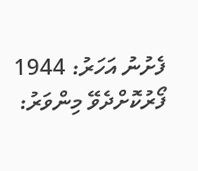ފެށުނު އަހަރު: 1944
ފޯރުކޮށްދެވޭ މިންވަރު: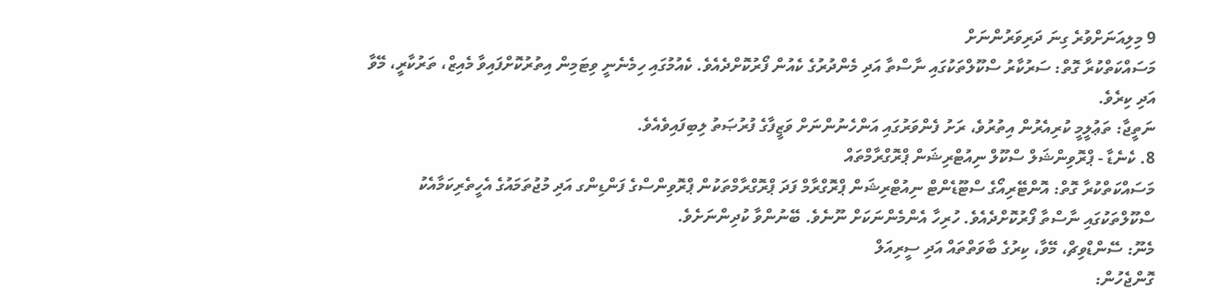9 މިލިއަނަށްވުރެ ގިނަ ދަރިވަރުންނަށް
މަސައްކަތްކުރާ ގޮތް: ސަރުކާރު ސްކޫލްތަކުގައި ނާސްތާ އަދި މެންދުރުގެ ކެއުން ފޯރުކޮށްދެއެވެ. ކެއުމުގައި ހިމެނެނީ ވިޓަމިން އިތުރުކޮށްފައިވާ މެއިޒް، ތަރުކާރީ، މޭވާ އަދި ކިރެވެ.
ނަތީޖާ: ތަޢުލީމީ ކުރިއެރުން އިތުރުވެ، ރަށު ފެންވަރުގައި އަންހެނުންނަށް ވަޒީފާގެ ފުރުޞަތު ލިބިފައިވެއެވެ.
8. ކެނެޑާ - ޕްރޮވިންޝަލް ސްކޫލް ނިއުޓްރިޝަން ޕްރޮގްރާމްތައް
މަސައްކަތްކުރާ ގޮތް: އޮންޓޭރިއޯގެ ސްޓޫޑެންޓް ނިއުޓްރިޝަން ޕްރޮގްރާމް ފަދަ ޕްރޮގްރާމްތަކުން ޕްރޮވިންސްގެ ފަންޑިންގ އަދި މުޖުތަމައުގެ އެހީތެރިކަމާއެކު ސްކޫލްތަކުގައި ނާސްތާ ފޯރުކޮށްދެއެވެ. ހުރިހާ އެންމެންނަކަށް ނޫނެވެ. ބޭނުންވާ ކުދިންނަށެވެ.
މެނޫ: ސޭންޑްވިޗް، މޭވާ، ކިރުގެ ބާވަތްތައް އަދި ސީރިއަލް
ގޮންޖެހުން: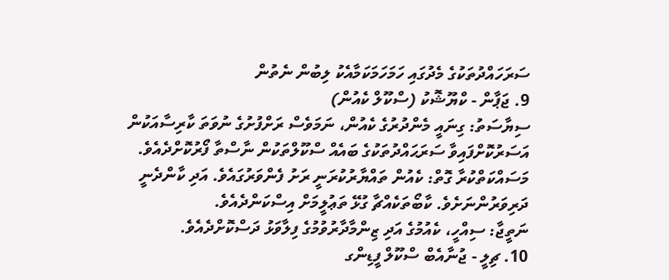ސަރަހައްދުތަކުގެ މެދުގައި ހަމަހަމަކަމާއެކު ލިބުން ނެތުން
9. ޖަޕާން - ކްޔޫޝޮކު (ސްކޫލް ކެއުން)
ސިޔާސަތު: ގިނައީ މެންދުރުގެ ކެއުން، ނަމަވެސް ރަށްފުށުގެ ނުވަތަ ކާރިސާއަކުން އަސަރުކޮށްފައިވާ ސަރަޙައްދުތަކުގެ ބައެއް ސްކޫލްތަކުން ނާސްތާ ފޯރުކޮށްދެއެވެ.
މަސައްކަތްކުރާ ގޮތް: ކެއުން ތައްޔާރުކުރަނީ ރަށު ފެންވަރުގައެވެ. އަދި ކާންދެނީ ދަރިވަރުންނަށެވެ. ކާބޯތަކެއްޗާ ގުޅޭ ތަޢުލީމަށް އިސްކަންދެއެވެ.
ނަތީޖާ: ސިއްހީ، ކެއުމުގެ އަދި ޒިންމާދާރުވުމުގެ ފިލާވަޅު ދަސްކޮށްދެއެވެ.
10. ޗިލީ - ޖުނާއެބް ސްކޫލް ފީޑިންގ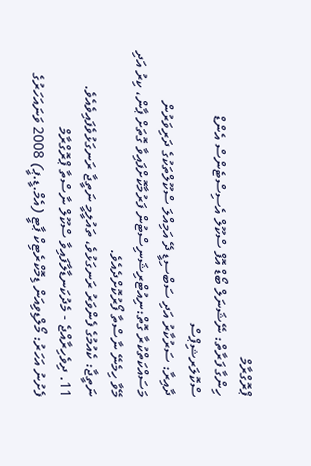ޕްރޮގްރާމް
ހިންގާ ފަރާތް: ނޭޝަނަލް ބޯޑް އޮފް ސްކޫލް އެސިސްޓެންސް އެންޑް ސްކޮލަރޝިޕްސް
ދާއިރާ: ސަރުކާރު އަދި ސަބްސިޑީ ދޭ އަމިއްލަ ސްކޫލްތަކުގެ ދަރިވަރުން
މަސައްކަތްކުރާ ގޮތް:ނިއުޓްރިޝަނިސްޓުން ފަރުމާކޮށްފައިވާ ގޮތަށް ޕާން، ކިރު އަދި މޭވާ ހިމެނޭ ނާސްތާ ފޯރުކޮށްދެއެވެ.
ނަތީޖާ: ކެއުމުގެ ފެންވަރު ރަނގަޅުވެ، ތައުލީމީ ނަތީޖާ ރަނގަޅުވެފައިވެއެވެ.
11. ދިވެހިރާއްޖެ - މެދުކަނޑާލާފައިވާ ސްކޫލް ނާސްތާ ޕްރޮގްރާމް
ފެށުނު އަހަރު: މޯލްޑިވިއަން ޑިމޮކްރެޓިކް ޕާޓީ (އެމް.ޑީ.ޕީ) 2008 ވަނައަހަރުގެ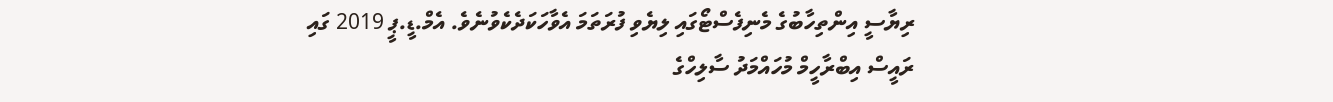ރިޔާސީ އިންތިހާބުގެ މެނިފެސްޓޯގައި ލިޔެވި ފުރަތަމަ އެވާހަކަދެކެވުނެވެ. އެމް.ޑީ.ޕީ 2019 ގައި ރައީސް އިބްރާހީމް މުހައްމަދު ސާލިހްގެ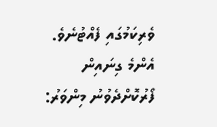ވެރިކަމުގައި ފެއްޓުނެވެ.
އެންމެ ގިނައިން ފޯރުކޮށްދެވުނު މިންވަރު: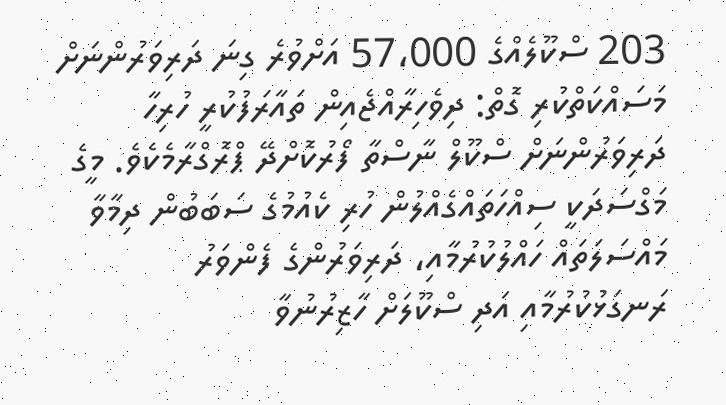203 ސްކޫލެއްގެ 57،000 އަށްވުރެ ގިނަ ދަރިވަރުންނަށް
މަސައްކަތްކުރި ގޮތް: ދިވެހިރާއްޖެއިން ތައާރަފުކުރީ ހުރިހާ ދަރިވަރުންނަށް ސްކޫލް ނާސްތާ ފޯރުކޮށްދޭ ޕްރޮގްރާމެކެވެ. މީގެ މަގްސަދަކީ ސިއްހަތައްގެއްލުން ހުރި ކެއުމުގެ ސަބަބުން ދިމާވާ މައްސަލަތައް ހައްލުކުރުމާއި، ދަރިވަރުންގެ ފެންވަރު ރަނގަޅުކުރުމާއި އަދި ސްކޫލަށް ހާޒިރުނުވާ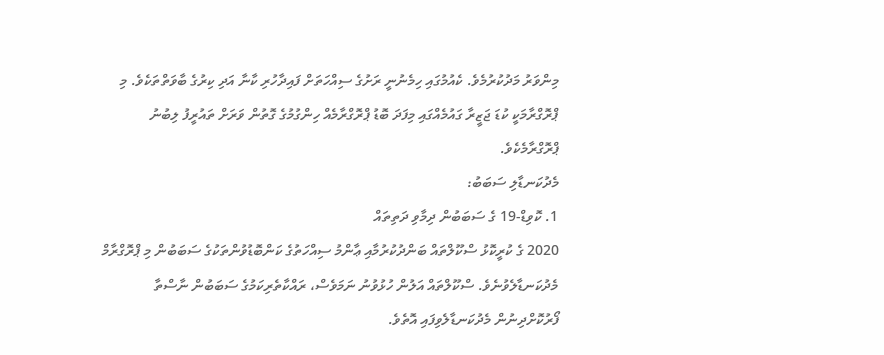މިންވަރު މަދުކުރުމެވެ. ކެއުމުގައި ހިމެނުނީ ރަށުގެ ސިއްހަތަށް ފައިދާހުރި ކާނާ އަދި ކިރުގެ ބާވަތްތަކެވެ. މި ޕްރޮގްރާމަކީ ކުޑަ ޖަޒީރާ ގައުމެއްގައި މިފަދަ ބޮޑު ޕްރޮގްރާމެއް ހިންގުމުގެ ގޮތުން ވަރަށް ތައުރީފު ލިބުނު ޕްރޮގްރާމެކެވެ.
މެދުކަނޑާލި ސަބަބު:
1. ކޮވިޑް-19 ގެ ސަބަބުން ދިމާވި ދަތިތައް
2020 ގެ ކުރީކޮޅު ސްކޫލްތައް ބަންދުކުރުމާއި ޢާންމު ސިއްހަތުގެ ކަންބޮޑުވުންތަކުގެ ސަބަބުން މި ޕްރޮގްރާމް މެދުކަނޑާލެވުނެވެ. ސްކޫލްތައް އަލުން ހުޅުވުނު ނަމަވެސް، ރައްކާތެރިކަމުގެ ސަބަބުން ނާސްތާ ފޯރުކޮށްދިނުން މެދުކަނޑާލެވިފައި އޮތެވެ.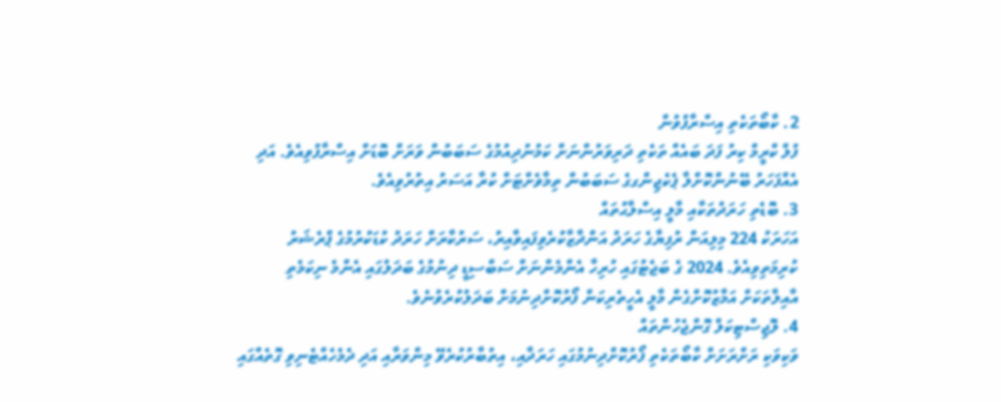2. ކާބޯތަކެތި އިސްރާފުވުން
ފުލް ކްރީމް ކިރު ފަދަ ބައެއް ތަކެތި ދަރިވަރުންނަށް ކަމުނުދިއުމުގެ ސަބަބުން ވަރަށް ބޮޑަށް އިސްރާފުވިއެވެ. އަދި އެއްފަހަރު ބޭނުންކޮށްލާ ޕެކެޖިންގގެ ސަބަބުން ތިމާވެށްޓަށް ކުރާ އަސަރު އިތުރުވިއެވެ.
3. ބޮޑެތި ހަރަދުތަކާއި މާލީ އިސްލާޙުތައް
އަހަރަކު 224 މިލިއަން ރުފިޔާގެ ހަރަދު އަންދާޒާކުރެވިފައިވާއިރު، ސަރުކާރަށް ހަރަދު ކުޑަކުރުމުގެ ޕްރެޝަރު ކުރިމަތިވިއެވެ. 2024 ގެ ބަޖެޓުގައި ހުރިހާ އެންމެންނަށް ސަބްސިޑީ ދިނުމުގެ ބަދަލުގައި އެންމެ ނިކަމެތި އާއިލާތަކަށް އަމާޒުކޮށްގެން މާލީ އެހީތެރިކަން ފޯރުކޮށްދިނުމަށް ބަދަލުކުރެވުނެވެ.
4. ލޮޖިސްޓިކަލް ގޮންޖެހުންތައް
ވަކިވަކި ރަށްރަށަށް ކާބޯތަކެތި ފޯރުކޮށްދިނުމުގައި ހަރަދާއި، އިތުބާރުކުރެވޭ މިންވަރާއި އަދި ދެމެހެއްޓެނިވި ގޮތެއްގައި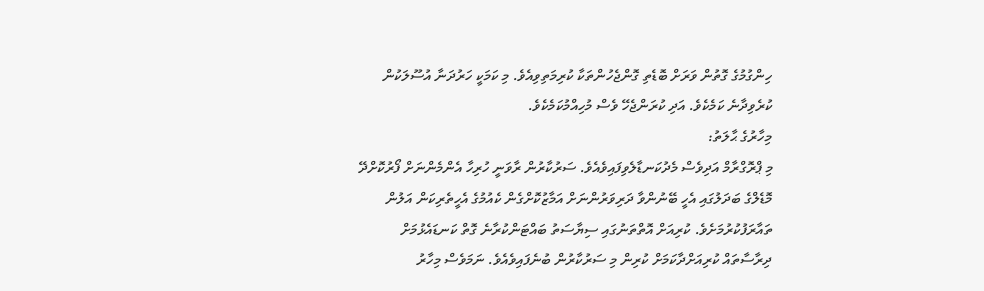ހިންގުމުގެ ގޮތުން ވަރަށް ބޮޑެތި ގޮންޖެހުންތަކާ ކުރިމަތިވިއެވެ. މި ކަމަކީ ހަރުދަނާ އުސޫލަކުން ކުރެވިދާނެ ކަމެކެވެ. އަދި ކުރަންޖެހޭ ވެސް މުހިއްމުކަމެކެވެ.
މިހާރުގެ ޙާލަތު:
މި ޕްރޮގްރާމް އަދިވެސް މެދުކަނޑާލެވިފައިވެއެވެ. ސަރުކާރުން ރާވަނީ ހުރިހާ އެންމެންނަށް ފޯރުކޮށްދޭ މޮޑެލްގެ ބަދަލުގައި އެހީ ބޭނުންވާ ދަރިވަރުންނަށް އަމާޒުކޮށްގެން ކެއުމުގެ އެހީތެރިކަން އަލުން ތައާރަފުކުރުމަށެވެ. ކުރިއަށް އޮތްތަނުގައި ސިޔާސަތު ބައްޓަންކުރާނެ ގޮތް ކަނޑައެޅުމަށް ދިރާސާތައް ކުރިއަށްދާކަމަށް ކުރިން މި ސަރުކާރުން ބުނެފައިވެއެވެ. ނަމަވެސް މިހާރު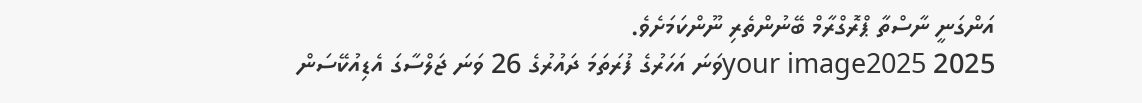އަންގަނީ ނާސްތާ ޕްރޮގްރާމް ބޭނުންތެރި ނޫންކަމަށެވެ.
your image2025 2025ވަނަ އަހަރުގެ ފުރަތަމަ ދައުރުގެ 26 ވަނަ ޖަލްސާގަ އެޑިއުކޭސަން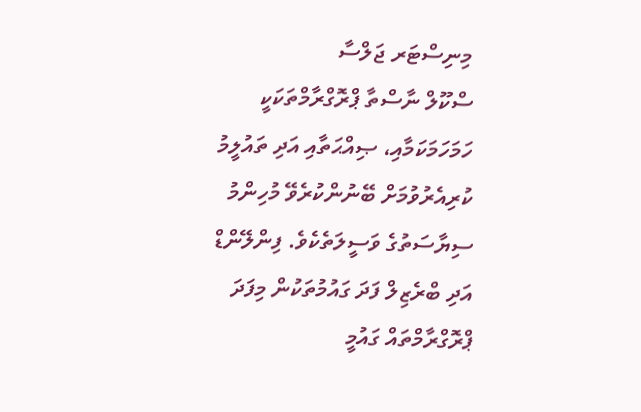މިނިސްޓަރ ޖަލްސާ
ސްކޫލް ނާސްތާ ޕްރޮގްރާމްތަކަކީ ހަމަހަމަކަމާއި، ޞިއްޙަތާއި އަދި ތައުލީމު ކުރިއެރުވުމަށް ބޭނުންކުރެވޭ މުހިންމު ސިޔާސަތުގެ ވަސީލަތެކެވެ. ފިންލޭންޑް އަދި ބްރެޒިލް ފަދަ ގައުމުތަކުން މިފަދަ ޕްރޮގްރާމްތައް ގައުމީ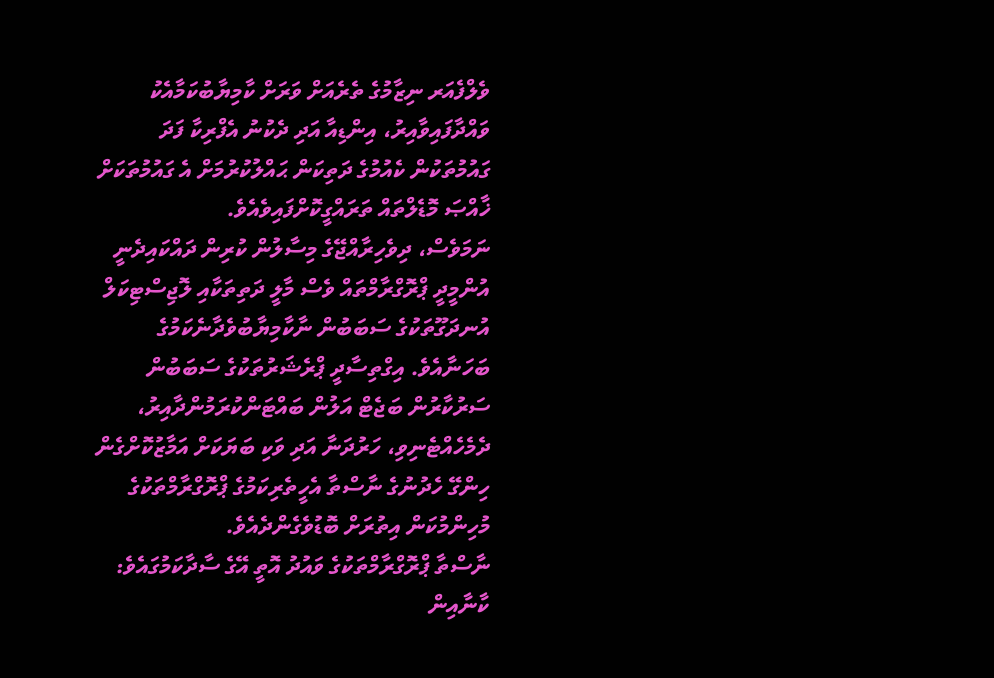ވެލްފެއަރ ނިޒާމުގެ ތެރެއަށް ވަރަށް ކާމިޔާބުކަމާއެކު ވައްދާފައިވާއިރު، އިންޑިއާ އަދި ދެކުނު އެފްރިކާ ފަދަ ގައުމުތަކުން ކެއުމުގެ ދަތިކަން ޙައްލުކުރުމަށް އެ ގައުމުތަކަށް ޚާއްޞަ މޮޑެލްތައް ތަރައްގީކޮށްފައިވެއެވެ.
ނަމަވެސް، ދިވެހިރާއްޖޭގެ މިސާލުން ކުރިން ދައްކައިދެނީ އުންމީދީ ޕްރޮގްރާމްތައް ވެސް މާލީ ދަތިތަކާއި ލޮޖިސްޓިކަލް އުނދަގޫތަކުގެ ސަބަބުން ނާކާމިޔާބުވެދާނެކަމުގެ ބަހަނާއެވެ. އިގްތިސާދީ ޕްރެޝަރުތަކުގެ ސަބަބުން ސަރުކާރުން ބަޖެޓް އަލުން ބައްޓަންކުރަމުންދާއިރު، ދެމެހެއްޓެނިވި، ހަރުދަނާ އަދި ވަކި ބަޔަކަށް އަމާޒުކޮށްގެން ހިންގޭ ހެދުނުގެ ނާސްތާ އެހީތެރިކަމުގެ ޕްރޮގްރާމްތަކުގެ މުހިންމުކަން އިތުރަށް ބޮޑުވެގެންދެއެވެ.
ނާސްތާ ޕްރޮގްރާމްތަކުގެ ވައުދު އޮތީ އޭގެ ސާދާކަމުގައެވެ: ކާނާއިން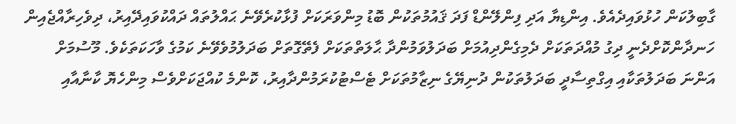ގާބިލުކަން ހުޅުވައިދެއެވެ. އިންޑިޔާ އަދި ފިންލޭންޑް ފަދަ ޤައުމުތަކުން ބޮޑު މިންވަރަކަށް ފުޅާކުރެވޭނެ ޙައްލުތައް ދައްކުވައިދޭއިރު، ދިވެހިރާއްޖެއިން ހަނދާންކޮށްދެނީ ދިގު މުއްދަތަކަށް ދެމިގެންދިއުމަށް ބަދަލުވަމުންދާ ޙާލަތްތަކަށް ފެތޭގޮތަށް ބަދަލުމުވެވޭނެ ކަމުގެ ވާހަކަތަކެވެ. މޫސުމަށް އަންނަ ބަދަލުތަކާއި އިގްތިސާދީ ބަދަލުތަކުން ދުނިޔޭގެ ނިޒާމުތަކަށް ޓެސްޓުކުރަމުންދާއިރު، ކޮންމެ ކުއްޖަކަށްވެސް މިންހެޔޮ ކާނާއާއި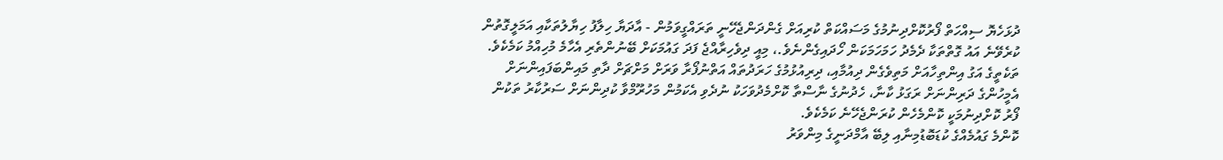ދުޅަހެޔޮ ސިއްހަތް ފޯރުކޮށްދިނުމުގެ މަސައްކަތް ކުރިއަށް ގެންދަންޖެހޭނީ ތަރައްގީވަމުން - އާދަޔާ ހިލާފު ހިޔާލުތަކާއި އަމަލީގޮތުން ކުރެވޭނެ އައު ގޮތްތަކާ ދެމެދު ހަމަހަމަކަން ހޯދައިގެންނެވެ.، މިއީ ދިވެހިރާއްޖެ ފަދަ ގައުމަކަށް ބޭނުންތެރި އެހާމެ މުހިއްމު ކަމެކެވެ. ތަކެތީގެ އަގު އިންތިހާއަށް މަތިވެގެން ދިއުމާއި، ދިރިއުޅުމުގެ ހަރަދުތައް އަތްނުފޯރާ ވަރަށް މަށްޗަށް ދާތި މައިންބަފައިންނަށް އެމީހުންގެ ދަރިންނަށް ރަގަޅު ކާނާ، ހެދުނުގެ ނާސްތާ ކޮށްމެދުވަހަކު ނުދެވި އެކަމުން މަހުރޫމްވާ ކުދިންނަށް ސަރުކާރު ތަކުން ފޯރު ކޮށްދިނުމަކީ ކޮންމެހެން ކުރަންޖެހޭނެ ކަމެކެވެ.
ކޮންމެ ގައުމެއްގެ ކުޑަބޮޑުމިނާއި ލިބޭ އާމްދަނީގެ މިންވަރު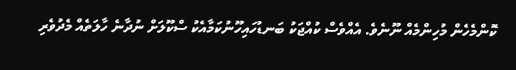ކޮންމެހެން މުހިންމެއް ނޫނެވެ. އެއްވެސް ކުއްޖަކު ބަނޑުހައިހޫނުކަމާއެކު ސްކޫލަށް ނުދާނެ ހާލަތެއް މެދުވެރި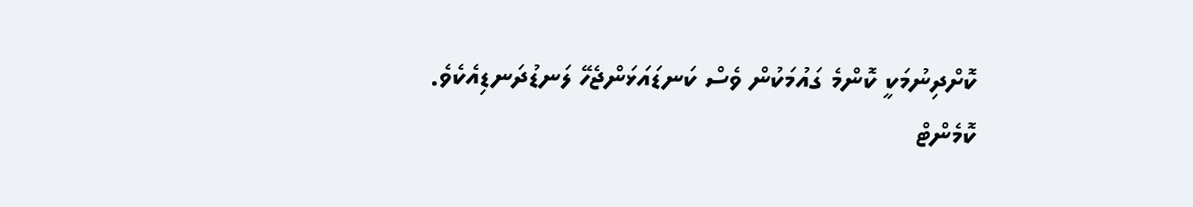ކޮށްދިނުމަކީ ކޮންމެ ގައުމަކުން ވެސް ކަނޑައަޅަންޖެހޭ ލަނޑުދަނޑިއެކެވެ.
ކޮމެންޓް